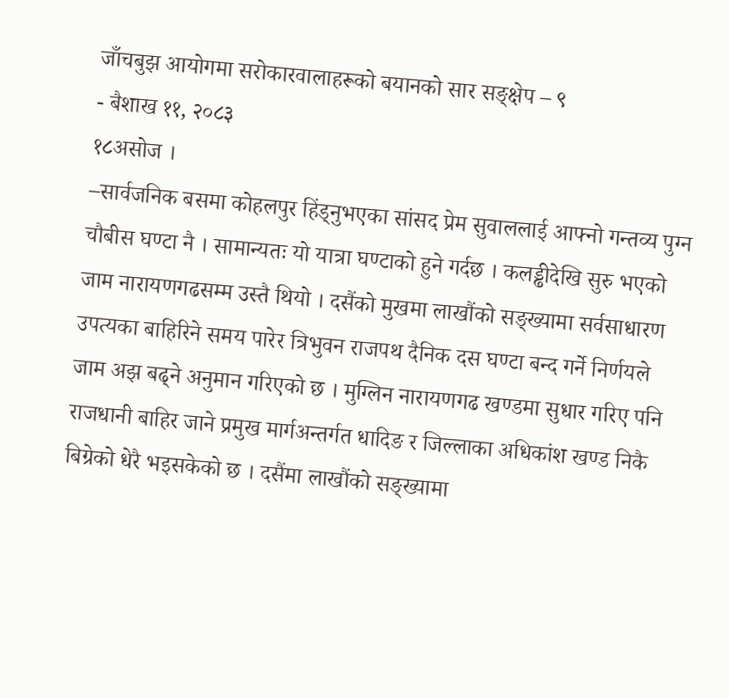जाँचबुझ आयोगमा सरोकारवालाहरूको बयानको सार सङ्क्षेप – ९
- बैशाख ११, २०८३
१८असोज ।
–सार्वजनिक बसमा कोहलपुर हिंड्नुभएका सांसद प्रेम सुवाललाई आफ्नो गन्तव्य पुग्न चौबीस घण्टा नै । सामान्यतः यो यात्रा घण्टाको हुने गर्दछ । कलड्ढीदेखि सुरु भएको जाम नारायणगढसम्म उस्तै थियो । दसैंको मुखमा लाखौंको सङ्ख्यामा सर्वसाधारण उपत्यका बाहिरिने समय पारेर त्रिभुवन राजपथ दैनिक दस घण्टा बन्द गर्ने निर्णयले जाम अझ बढ्ने अनुमान गरिएको छ । मुग्लिन नारायणगढ खण्डमा सुधार गरिए पनि राजधानी बाहिर जाने प्रमुख मार्गअन्तर्गत धादिङ र जिल्लाका अधिकांश खण्ड निकै बिग्रेको धेरै भइसकेको छ । दसैंमा लाखौंको सङ्ख्यामा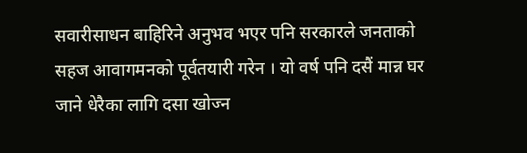सवारीसाधन बाहिरिने अनुभव भएर पनि सरकारले जनताको सहज आवागमनको पूर्वतयारी गरेन । यो वर्ष पनि दसैं मान्न घर जाने धेरैका लागि दसा खोज्न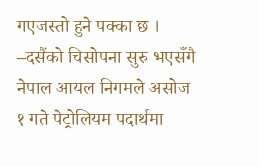गएजस्तो हुने पक्का छ ।
–दसैंको चिसोपना सुरु भएसँगै नेपाल आयल निगमले असोज १ गते पेट्रोलियम पदार्थमा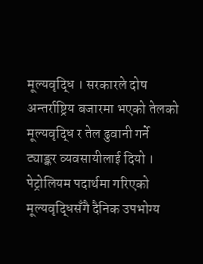मूल्यवृद्धि । सरकारले दोष अन्तर्राष्ट्रिय बजारमा भएको तेलको मूल्यवृद्धि र तेल ढुवानी गर्ने ट्याङ्कर व्यवसायीलाई दियो । पेट्रोलियम पदार्थमा गरिएको मूल्यवृद्धिसँगै दैनिक उपभोग्य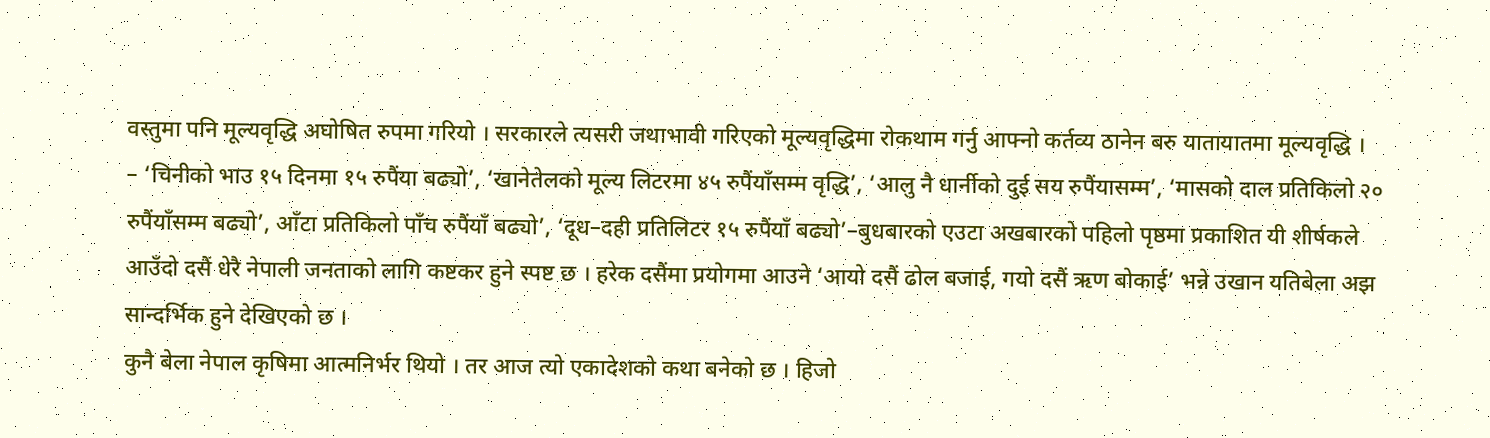वस्तुमा पनि मूल्यवृद्धि अघोषित रुपमा गरियो । सरकारले त्यसरी जथाभावी गरिएको मूल्यवृद्धिमा रोकथाम गर्नु आफ्नो कर्तव्य ठानेन बरु यातायातमा मूल्यवृद्धि ।
– ‘चिनीको भाउ १५ दिनमा १५ रुपैंया बढ्यो’, ‘खानेतेलको मूल्य लिटरमा ४५ रुपैंयाँसम्म वृद्धि’, ‘आलु नै धार्नीको दुई सय रुपैंयासम्म’, ‘मासको दाल प्रतिकिलो २० रुपैंयाँसम्म बढ्यो’, आँटा प्रतिकिलो पाँच रुपैंयाँ बढ्यो’, ‘दूध–दही प्रतिलिटर १५ रुपैंयाँ बढ्यो’–बुधबारको एउटा अखबारको पहिलो पृष्ठमा प्रकाशित यी शीर्षकले आउँदो दसैं धेरै नेपाली जनताको लागि कष्टकर हुने स्पष्ट छ । हरेक दसैंमा प्रयोगमा आउने ‘आयो दसैं ढोल बजाई, गयो दसैं ऋण बोकाई’ भन्ने उखान यतिबेला अझ सान्दर्भिक हुने देखिएको छ ।
कुनै बेला नेपाल कृषिमा आत्मनिर्भर थियो । तर आज त्यो एकादेशको कथा बनेको छ । हिजो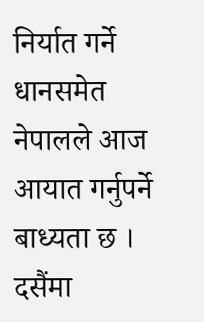निर्यात गर्ने धानसमेत नेपालले आज आयात गर्नुपर्ने बाध्यता छ । दसैंमा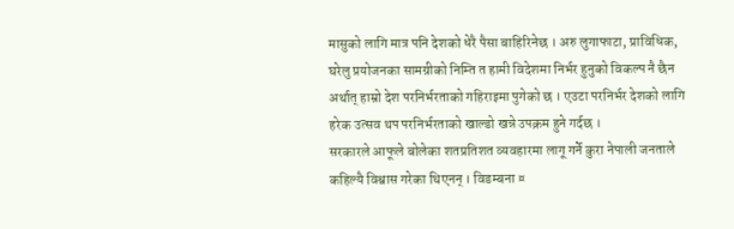मासुको लागि मात्र पनि देशको धेरै पैसा बाहिरिनेछ । अरु लुगाफाटा, प्राविधिक, घरेलु प्रयोजनका सामग्रीको निम्ति त हामी विदेशमा निर्भर हुनुको विकल्प नै छैन अर्थात् हाम्रो देश परनिर्भरताको गहिराइमा पुगेको छ । एउटा परनिर्भर देशको लागि हरेक उत्सव थप परनिर्भरताको खाल्डो खन्ने उपक्रम हुने गर्दछ ।
सरकारले आफूले बोलेका शतप्रतिशत व्यवहारमा लागू गर्ने कुरा नेपाली जनताले कहिल्यै विश्वास गरेका थिएनन् । विडम्बना ¤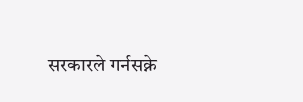सरकारले गर्नसक्ने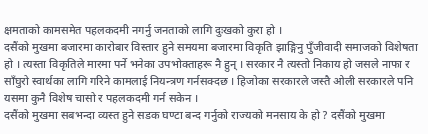क्षमताको कामसमेत पहलकदमी नगर्नु जनताको लागि दुःखको कुरा हो ।
दसैंको मुखमा बजारमा कारोबार विस्तार हुने समयमा बजारमा विकृति झाङ्गिनु पुँजीवादी समाजको विशेषता हो । त्यस्ता विकृतिले मारमा पर्ने भनेका उपभोक्ताहरू नै हुन् । सरकार नै त्यस्तो निकाय हो जसले नाफा र साँघुरो स्वार्थका लागि गरिने कामलाई नियन्त्रण गर्नसक्दछ । हिजोका सरकारले जस्तै ओली सरकारले पनि यसमा कुनै विशेष चासो र पहलकदमी गर्न सकेन ।
दसैंको मुखमा सबभन्दा व्यस्त हुने सडक घण्टा बन्द गर्नुको राज्यको मनसाय के हो ? दसैंको मुखमा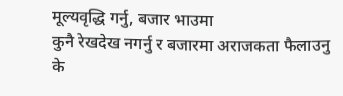मूल्यवृद्धि गर्नु, बजार भाउमा
कुनै रेखदेख नगर्नु र बजारमा अराजकता फैलाउनु के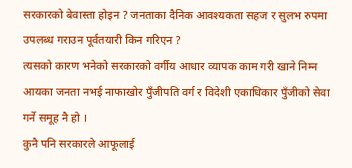सरकारको बेवास्ता होइन ? जनताका दैनिक आवश्यकता सहज र सुलभ रुपमा उपलब्ध गराउन पूर्वतयारी किन गरिएन ?
त्यसको कारण भनेको सरकारको वर्गीय आधार व्यापक काम गरी खाने निम्न आयका जनता नभई नाफाखोर पुँजीपति वर्ग र विदेशी एकाधिकार पुँजीको सेवा गर्ने समूह नै हो ।
कुनै पनि सरकारले आफूलाई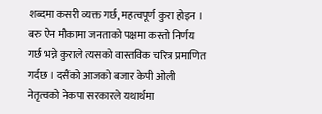शब्दमा कसरी व्यक्त गर्छ, महत्वपूर्ण कुरा होइन । बरु ऐन मौकामा जनताको पक्षमा कस्तो निर्णय गर्छ भन्ने कुराले त्यसको वास्तविक चरित्र प्रमाणित गर्दछ । दसैंको आजको बजार केपी ओली नेतृत्वको नेकपा सरकारले यथार्थमा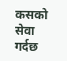कसको सेवा गर्दछ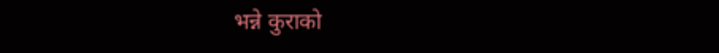भन्ने कुराको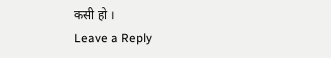कसी हो ।
Leave a Reply